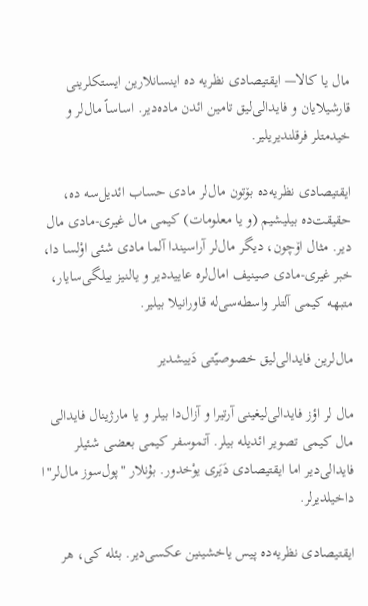مال یا کالا— ایقتیصادی نظریه ده اینسانلارین ایستکلرینی قارشیلایان و فایدالی‌لیق تامین ائدن ماده‌دیر. اساساً مال‌لر و خیدمتلر فرقلندیریلیر.

ایقتیصادی نظریه‌ده بۆتون مال‌لر مادی حساب ائدیل‌سه ده، حقیقت‌ده بیلیشیم (و یا معلومات) کیمی مال غیری-مادی مال دیر. مثال اۆچون، دیگر مال‌لر آراسیندا آلما مادی شئی اوْلسا دا، خبر غیری-مادی صینیف امال‌لره عاییددیر و یالنیز بیلگی‌سایار، متبهه کیمی آلتلر واسطه‌سی‌له قاورانیلا بیلیر.

مال‌لرین فایدالی‌لیق خصوصیّتی دَییشدیر

مال لر اؤز فایدالی‌لیغینی آرتیرا و آزال‌دا بیلر و یا مارژینال فایدالی مال کیمی تصویر ائدیله بیلر. آتموسفر کیمی بعضی شئیلر فایدالی‌دیر اما ایقتیصادی دَیَری یوْخدور. بۇنلار "پول‌سوز مال‌لر"ا داخیلدیرلر.

ایقتیصادی نظریه‌ده پیس یاخشینین عکسی‌دیر. بئله کی، هر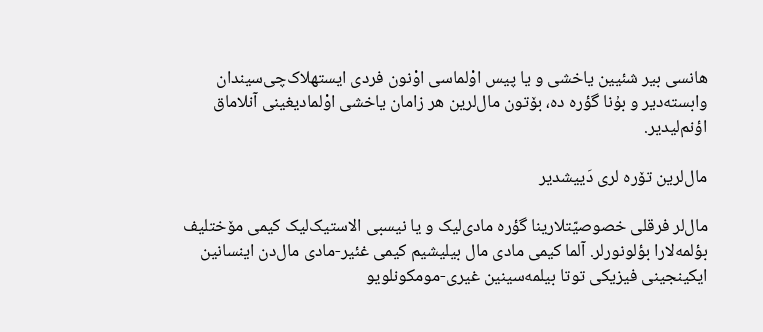هانسی بیر شئیین یاخشی و یا پیس اوْلماسی اوْنون فردی ایستهلاک‌چی‌سیندان وابسته‌دیر و بۇنا گؤره ده، بۆتون مال‌لرین هر زامان یاخشی اوْلمادیغینی آنلاماق اؤ‌نم‌لیدیر.

مال‌لرین تۆره لری دَییشدیر

مال‌لر فرقلی خصوصیّتلارینا گؤره مادی‌لیک و یا نیسبی الاستیک‌لیک کیمی مۆختلیف بؤلمه‌لارا بؤلونورلر. آلما کیمی مادی مال بیلیشیم کیمی غئیر-مادی مال‌دن اینسانین ایکینجینی فیزیکی توتا بیلمه‌سینین غیری-مومکونلویو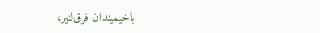باخیمیندان فرق‌لنیر،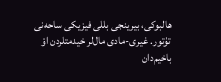هالبوکی، بیرینجی بللی فیزیکی ساحه‌نی تۇتور. غیری-مادی مال‌لر خیدمتلردن اوْ باخیم‌دان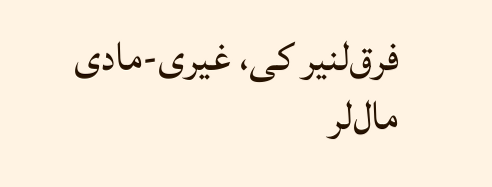فرق‌لنیر کی، غیری-مادی مال‌لر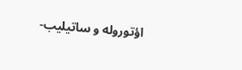اؤتوروله و ساتیلیب-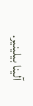آلینا بیلینیر.